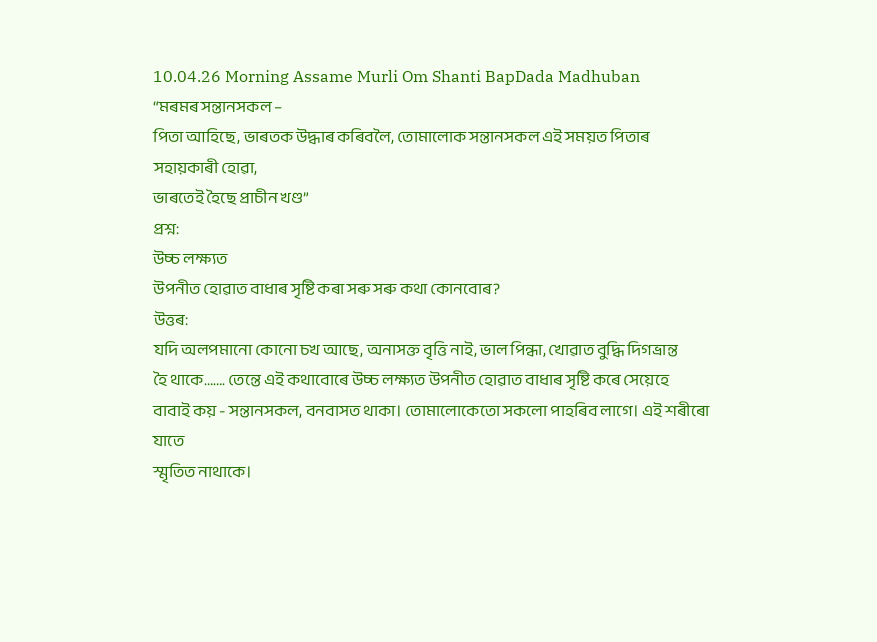10.04.26 Morning Assame Murli Om Shanti BapDada Madhuban
“মৰমৰ সন্তানসকল –
পিতা আহিছে, ভাৰতক উদ্ধাৰ কৰিবলৈ, তোমালোক সন্তানসকল এই সময়ত পিতাৰ সহায়কাৰী হোৱা,
ভাৰতেই হৈছে প্ৰাচীন খণ্ড”
প্ৰশ্ন:
উচ্চ লক্ষ্যত
উপনীত হোৱাত বাধাৰ সৃষ্টি কৰা সৰু সৰু কথা কোনবোৰ?
উত্তৰ:
যদি অলপমানো কোনো চখ আছে, অনাসক্ত বৃত্তি নাই, ভাল পিন্ধা, খোৱাত বুদ্ধি দিগভ্ৰান্ত
হৈ থাকে……. তেন্তে এই কথাবোৰে উচ্চ লক্ষ্যত উপনীত হোৱাত বাধাৰ সৃষ্টি কৰে সেয়েহে
বাবাই কয় - সন্তানসকল, বনবাসত থাকা। তোমালোকেতো সকলো পাহৰিব লাগে। এই শৰীৰো যাতে
স্মৃতিত নাথাকে।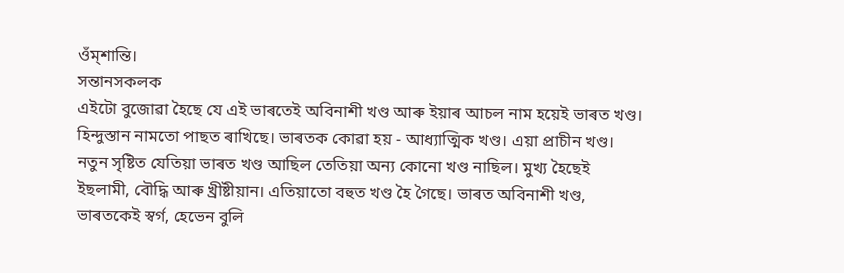ওঁম্শান্তি।
সন্তানসকলক
এইটো বুজোৱা হৈছে যে এই ভাৰতেই অবিনাশী খণ্ড আৰু ইয়াৰ আচল নাম হয়েই ভাৰত খণ্ড।
হিন্দুস্তান নামতো পাছত ৰাখিছে। ভাৰতক কোৱা হয় - আধ্যাত্মিক খণ্ড। এয়া প্ৰাচীন খণ্ড।
নতুন সৃষ্টিত যেতিয়া ভাৰত খণ্ড আছিল তেতিয়া অন্য কোনো খণ্ড নাছিল। মুখ্য হৈছেই
ইছলামী, বৌদ্ধি আৰু খ্ৰীষ্টীয়ান। এতিয়াতো বহুত খণ্ড হৈ গৈছে। ভাৰত অবিনাশী খণ্ড,
ভাৰতকেই স্বর্গ, হেভেন বুলি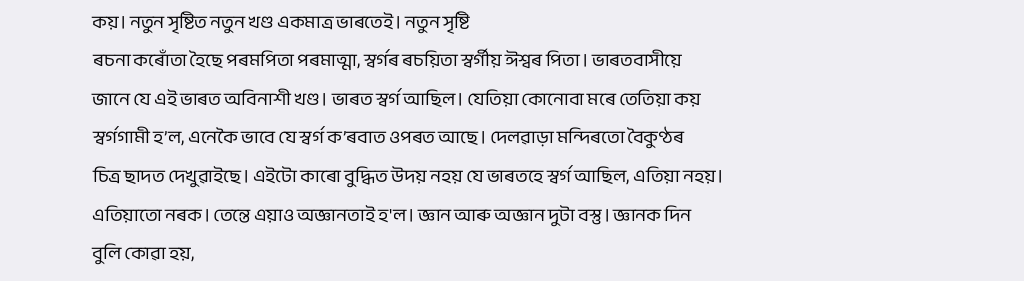কয়। নতুন সৃষ্টিত নতুন খণ্ড একমাত্ৰ ভাৰতেই। নতুন সৃষ্টি
ৰচনা কৰোঁতা হৈছে পৰমপিতা পৰমাত্মা, স্বৰ্গৰ ৰচয়িতা স্বৰ্গীয় ঈশ্বৰ পিতা। ভাৰতবাসীয়ে
জানে যে এই ভাৰত অবিনাশী খণ্ড। ভাৰত স্বর্গ আছিল। যেতিয়া কোনোবা মৰে তেতিয়া কয়
স্বৰ্গগামী হ’ল, এনেকৈ ভাবে যে স্বর্গ ক’ৰবাত ওপৰত আছে। দেলৱাড়া মন্দিৰতো বৈকুণ্ঠৰ
চিত্ৰ ছাদত দেখুৱাইছে। এইটো কাৰো বুদ্ধিত উদয় নহয় যে ভাৰতহে স্বর্গ আছিল, এতিয়া নহয়।
এতিয়াতো নৰক। তেন্তে এয়াও অজ্ঞানতাই হ'ল। জ্ঞান আৰু অজ্ঞান দুটা বস্তু। জ্ঞানক দিন
বুলি কোৱা হয়,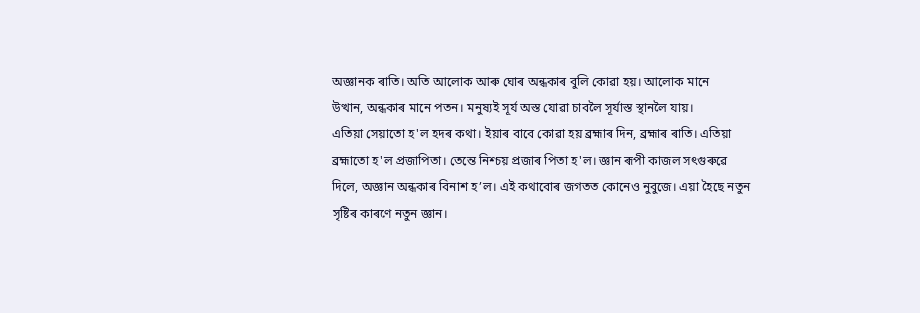অজ্ঞানক ৰাতি। অতি আলোক আৰু ঘোৰ অন্ধকাৰ বুলি কোৱা হয়। আলোক মানে
উত্থান, অন্ধকাৰ মানে পতন। মনুষ্যই সূৰ্য অস্ত যোৱা চাবলৈ সূৰ্যাস্ত স্থানলৈ যায়।
এতিয়া সেয়াতো হ'ল হদৰ কথা। ইয়াৰ বাবে কোৱা হয় ব্ৰহ্মাৰ দিন, ব্ৰহ্মাৰ ৰাতি। এতিয়া
ব্ৰহ্মাতো হ'ল প্ৰজাপিতা। তেন্তে নিশ্চয় প্ৰজাৰ পিতা হ'ল। জ্ঞান ৰূপী কাজল সৎগুৰুৱে
দিলে, অজ্ঞান অন্ধকাৰ বিনাশ হ’ল। এই কথাবোৰ জগতত কোনেও নুবুজে। এয়া হৈছে নতুন
সৃষ্টিৰ কাৰণে নতুন জ্ঞান।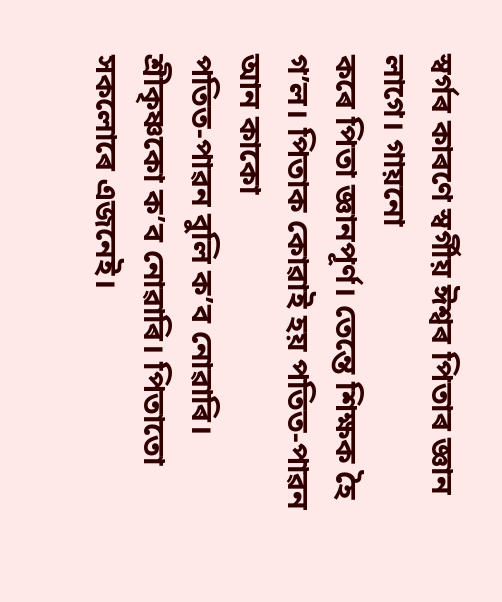স্বৰ্গৰ কাৰণে স্বৰ্গীয় ঈশ্বৰ পিতাৰ জ্ঞান লাগে। গায়নো
কৰে পিতা জ্ঞানপূৰ্ণ। তেন্তে শিক্ষক হৈ গ’ল। পিতাক কোৱাই হয় পতিত-পাৱন আন কাকো
পতিত-পাৱন বুলি ক’ব নোৱাৰি। শ্ৰীকৃষ্ণকো ক’ব নোৱাৰি। পিতাতো সকলোৰে এজনেই।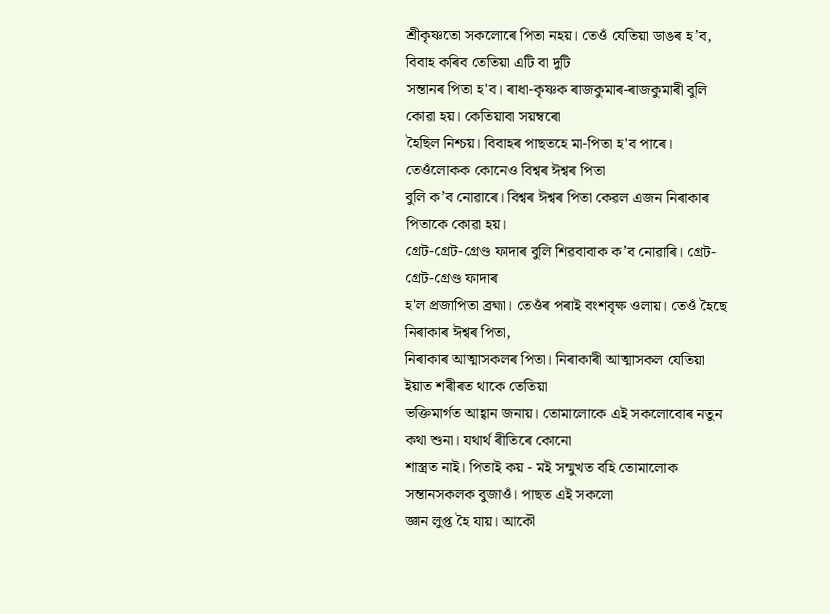শ্ৰীকৃষ্ণতো সকলোৰে পিতা নহয়। তেওঁ যেতিয়া ডাঙৰ হ’ব, বিবাহ কৰিব তেতিয়া এটি বা দুটি
সন্তানৰ পিতা হ'ব। ৰাধা-কৃষ্ণক ৰাজকুমাৰ-ৰাজকুমাৰী বুলি কোৱা হয়। কেতিয়াবা সয়ম্বৰো
হৈছিল নিশ্চয়। বিবাহৰ পাছতহে মা-পিতা হ'ব পাৰে। তেওঁলোকক কোনেও বিশ্বৰ ঈশ্বৰ পিতা
বুলি ক’ব নোৱাৰে। বিশ্বৰ ঈশ্বৰ পিতা কেৱল এজন নিৰাকাৰ পিতাকে কোৱা হয়।
গ্ৰেট-গ্ৰেট-গ্ৰেণ্ড ফাদাৰ বুলি শিৱবাবাক ক’ব নোৱাৰি। গ্ৰেট-গ্ৰেট-গ্ৰেণ্ড ফাদাৰ
হ'ল প্ৰজাপিতা ব্ৰহ্মা। তেওঁৰ পৰাই বংশবৃক্ষ ওলায়। তেওঁ হৈছে নিৰাকাৰ ঈশ্বৰ পিতা,
নিৰাকাৰ আত্মাসকলৰ পিতা। নিৰাকাৰী আত্মাসকল যেতিয়া ইয়াত শৰীৰত থাকে তেতিয়া
ভক্তিমাৰ্গত আহ্বান জনায়। তোমালোকে এই সকলোবোৰ নতুন কথা শুনা। যথাৰ্থ ৰীতিৰে কোনো
শাস্ত্ৰত নাই। পিতাই কয় - মই সন্মুখত বহি তোমালোক সন্তানসকলক বুজাওঁ। পাছত এই সকলো
জ্ঞান লুপ্ত হৈ যায়। আকৌ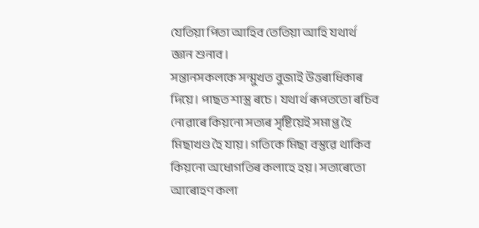যেতিয়া পিতা আহিব তেতিয়া আহি যথাৰ্থ জ্ঞান শুনাব।
সন্তানসকলকে সন্মুখত বুজাই উত্তৰাধিকাৰ দিয়ে। পাছত শাস্ত্ৰ ৰচে। যথাৰ্থ ৰূপততো ৰচিব
নোৱাৰে কিয়নো সত্যৰ সৃষ্টিয়েই সমাপ্ত হৈ মিছাখণ্ড হৈ যায়। গতিকে মিছা বস্তুৱে থাকিব
কিয়নো অধোগতিৰ কলাহে হয়। সত্যৰেতো আৰোহণ কলা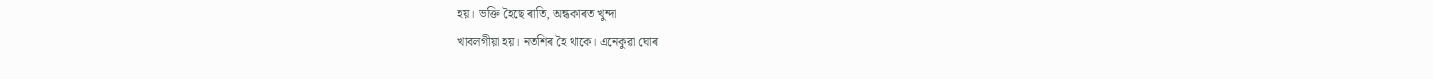হয়। ভক্তি হৈছে ৰাতি, অন্ধকাৰত খুন্দা
খাবলগীয়া হয়। নতশিৰ হৈ থাকে। এনেকুৱা ঘোৰ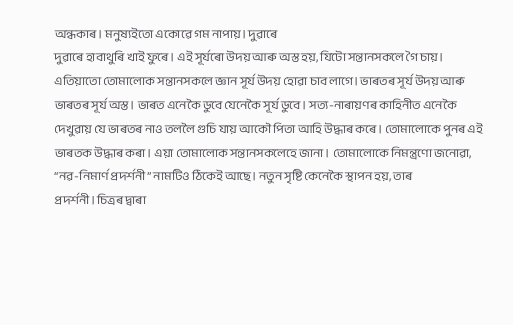অন্ধকাৰ। মনুষ্যইতো একোৱে গম নাপায়। দুৱাৰে
দুৱাৰে হাবাথুৰি খাই ফুৰে। এই সূৰ্যৰো উদয় আৰু অস্ত হয়, যিটো সন্তানসকলে গৈ চায়।
এতিয়াতো তোমালোক সন্তানসকলে জ্ঞান সূৰ্য উদয় হোৱা চাব লাগে। ভাৰতৰ সূৰ্য উদয় আৰু
ভাৰতৰ সূৰ্য অস্ত। ভাৰত এনেকৈ ডুবে যেনেকৈ সূৰ্য ডুবে। সত্য-নাৰায়ণৰ কাহিনীত এনেকৈ
দেখুৱায় যে ভাৰতৰ নাও তললৈ গুচি যায় আকৌ পিতা আহি উদ্ধাৰ কৰে। তোমালোকে পুনৰ এই
ভাৰতক উদ্ধাৰ কৰা। এয়া তোমালোক সন্তানসকলেহে জানা। তোমালোকে নিমন্ত্ৰণো জনোৱা,
“নৱ-নিমাৰ্ণ প্ৰদৰ্শনী” নামটিও ঠিকেই আছে। নতুন সৃষ্টি কেনেকৈ স্থাপন হয়, তাৰ
প্ৰদৰ্শনী। চিত্ৰৰ দ্বাৰা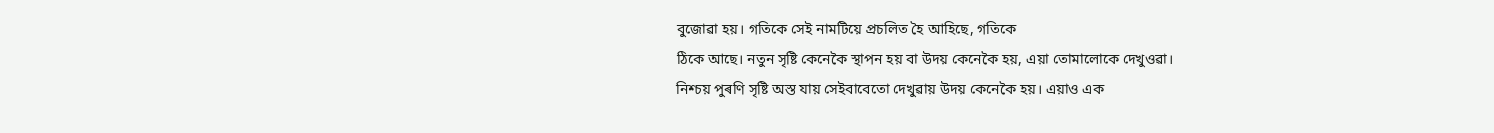বুজোৱা হয়। গতিকে সেই নামটিয়ে প্ৰচলিত হৈ আহিছে, গতিকে
ঠিকে আছে। নতুন সৃষ্টি কেনেকৈ স্থাপন হয় বা উদয় কেনেকৈ হয়, এয়া তোমালোকে দেখুওৱা।
নিশ্চয় পুৰণি সৃষ্টি অস্ত যায় সেইবাবেতো দেখুৱায় উদয় কেনেকৈ হয়। এয়াও এক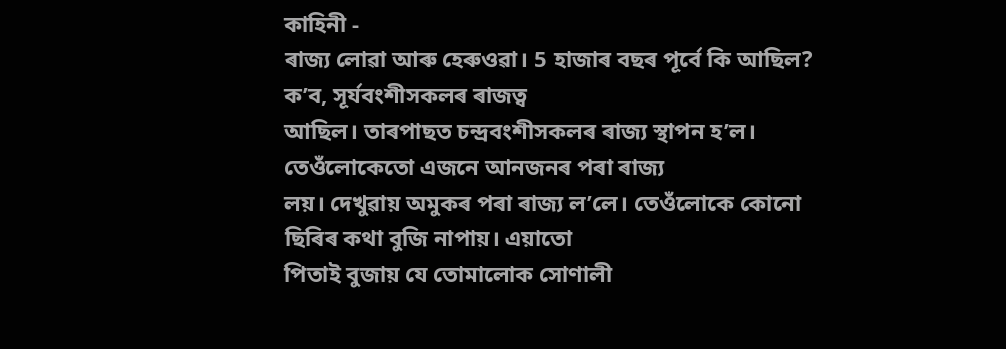কাহিনী -
ৰাজ্য লোৱা আৰু হেৰুওৱা। 5 হাজাৰ বছৰ পূৰ্বে কি আছিল? ক’ব, সূৰ্যবংশীসকলৰ ৰাজত্ব
আছিল। তাৰপাছত চন্দ্ৰবংশীসকলৰ ৰাজ্য স্থাপন হ’ল। তেওঁলোকেতো এজনে আনজনৰ পৰা ৰাজ্য
লয়। দেখুৱায় অমুকৰ পৰা ৰাজ্য ল’লে। তেওঁলোকে কোনো ছিৰিৰ কথা বুজি নাপায়। এয়াতো
পিতাই বুজায় যে তোমালোক সোণালী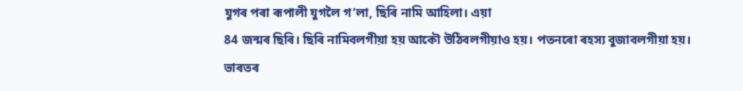যুগৰ পৰা ৰূপালী যুগলৈ গ’লা, ছিৰি নামি আহিলা। এয়া
84 জন্মৰ ছিৰি। ছিৰি নামিবলগীয়া হয় আকৌ উঠিবলগীয়াও হয়। পতনৰো ৰহস্য বুজাবলগীয়া হয়।
ভাৰতৰ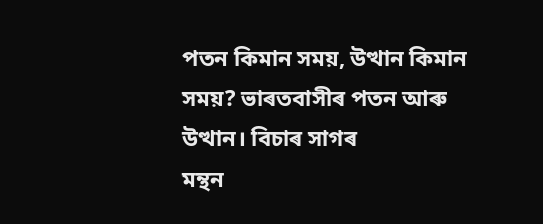পতন কিমান সময়, উত্থান কিমান সময়? ভাৰতবাসীৰ পতন আৰু উত্থান। বিচাৰ সাগৰ
মন্থন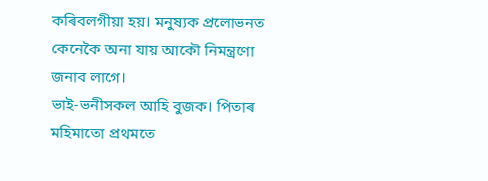কৰিবলগীয়া হয়। মনুষ্যক প্ৰলোভনত কেনেকৈ অনা যায় আকৌ নিমন্ত্ৰণো জনাব লাগে।
ভাই-ভনীসকল আহি বুজক। পিতাৰ মহিমাতো প্ৰথমতে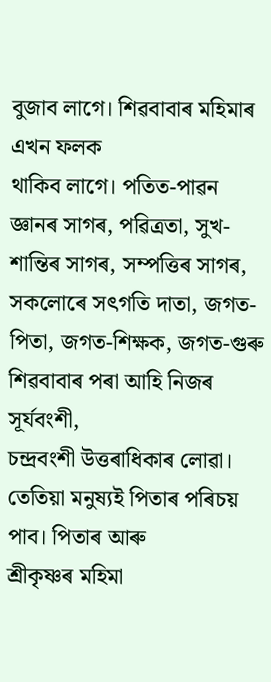বুজাব লাগে। শিৱবাবাৰ মহিমাৰ এখন ফলক
থাকিব লাগে। পতিত-পাৱন জ্ঞানৰ সাগৰ, পৱিত্ৰতা, সুখ-শান্তিৰ সাগৰ, সম্পত্তিৰ সাগৰ,
সকলোৰে সৎগতি দাতা, জগত-পিতা, জগত-শিক্ষক, জগত-গুৰু শিৱবাবাৰ পৰা আহি নিজৰ সূৰ্যবংশী,
চন্দ্ৰবংশী উত্তৰাধিকাৰ লোৱা। তেতিয়া মনুষ্যই পিতাৰ পৰিচয় পাব। পিতাৰ আৰু
শ্ৰীকৃষ্ণৰ মহিমা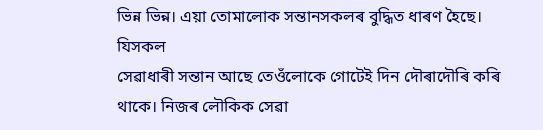ভিন্ন ভিন্ন। এয়া তোমালোক সন্তানসকলৰ বুদ্ধিত ধাৰণ হৈছে। যিসকল
সেৱাধাৰী সন্তান আছে তেওঁলোকে গোটেই দিন দৌৰাদৌৰি কৰি থাকে। নিজৰ লৌকিক সেৱা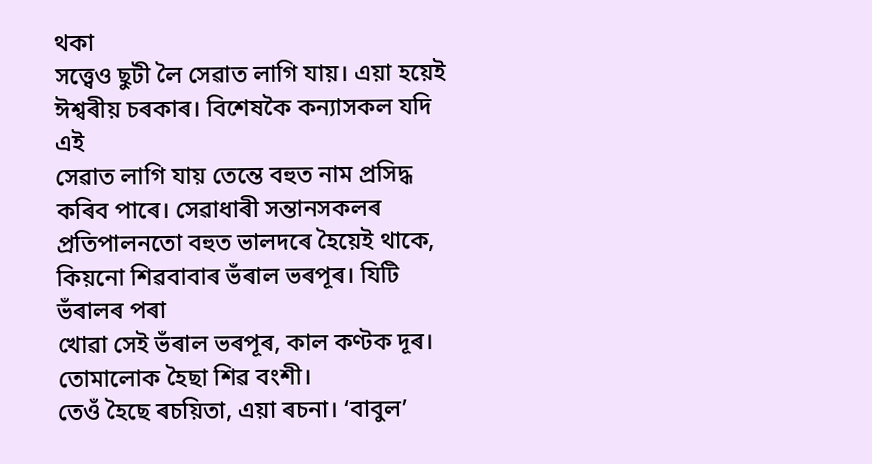থকা
সত্ত্বেও ছুটী লৈ সেৱাত লাগি যায়। এয়া হয়েই ঈশ্বৰীয় চৰকাৰ। বিশেষকৈ কন্যাসকল যদি এই
সেৱাত লাগি যায় তেন্তে বহুত নাম প্ৰসিদ্ধ কৰিব পাৰে। সেৱাধাৰী সন্তানসকলৰ
প্ৰতিপালনতো বহুত ভালদৰে হৈয়েই থাকে, কিয়নো শিৱবাবাৰ ভঁৰাল ভৰপূৰ। যিটি ভঁৰালৰ পৰা
খোৱা সেই ভঁৰাল ভৰপূৰ, কাল কণ্টক দূৰ।
তোমালোক হৈছা শিৱ বংশী।
তেওঁ হৈছে ৰচয়িতা, এয়া ৰচনা। ‘বাবুল’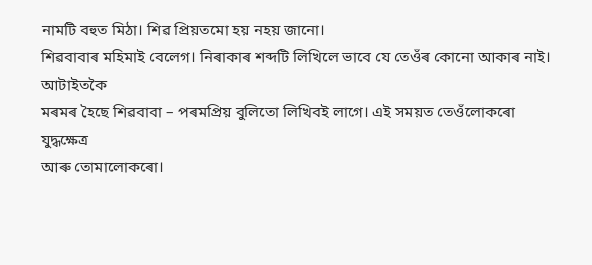নামটি বহুত মিঠা। শিৱ প্ৰিয়তমো হয় নহয় জানো।
শিৱবাবাৰ মহিমাই বেলেগ। নিৰাকাৰ শব্দটি লিখিলে ভাবে যে তেওঁৰ কোনো আকাৰ নাই। আটাইতকৈ
মৰমৰ হৈছে শিৱবাবা – পৰমপ্রিয় বুলিতো লিখিবই লাগে। এই সময়ত তেওঁলোকৰো যুদ্ধক্ষেত্ৰ
আৰু তোমালোকৰো।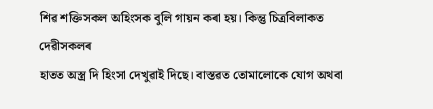শিৱ শক্তিসকল অহিংসক বুলি গায়ন কৰা হয়। কিন্তু চিত্ৰবিলাকত দেৱীসকলৰ
হাতত অস্ত্ৰ দি হিংসা দেখুৱাই দিছে। বাস্তৱত তোমালোকে যোগ অথবা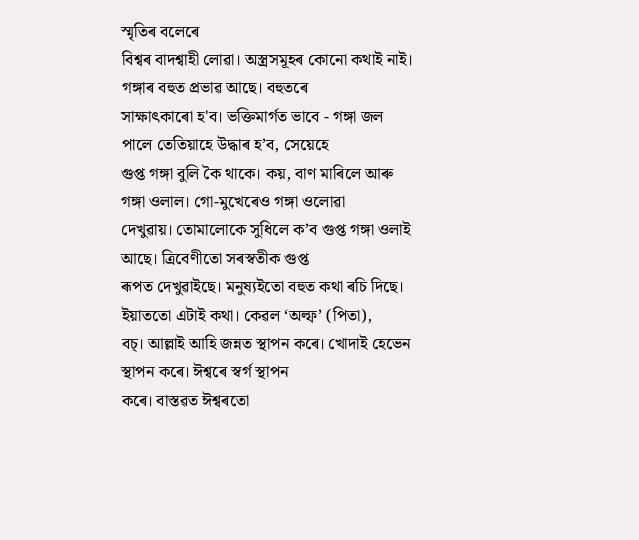স্মৃতিৰ বলেৰে
বিশ্বৰ বাদশ্বাহী লোৱা। অস্ত্ৰসমূহৰ কোনো কথাই নাই। গঙ্গাৰ বহুত প্ৰভাৱ আছে। বহুতৰে
সাক্ষাৎকাৰো হ'ব। ভক্তিমাৰ্গত ভাবে - গঙ্গা জল পালে তেতিয়াহে উদ্ধাৰ হ’ব, সেয়েহে
গুপ্ত গঙ্গা বুলি কৈ থাকে। কয়, বাণ মাৰিলে আৰু গঙ্গা ওলাল। গো-মুখেৰেও গঙ্গা ওলোৱা
দেখুৱায়। তোমালোকে সুধিলে ক’ব গুপ্ত গঙ্গা ওলাই আছে। ত্ৰিবেণীতো সৰস্বতীক গুপ্ত
ৰূপত দেখুৱাইছে। মনুষ্যইতো বহুত কথা ৰচি দিছে। ইয়াততো এটাই কথা। কেৱল ‘অল্ফ’ (পিতা),
বচ্। আল্লাই আহি জন্নত স্থাপন কৰে। খোদাই হেভেন স্থাপন কৰে। ঈশ্বৰে স্বৰ্গ স্থাপন
কৰে। বাস্তৱত ঈশ্বৰতো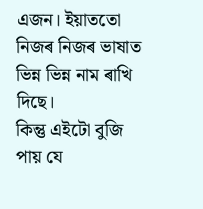এজন। ইয়াততো নিজৰ নিজৰ ভাষাত ভিন্ন ভিন্ন নাম ৰাখি দিছে।
কিন্তু এইটো বুজি পায় যে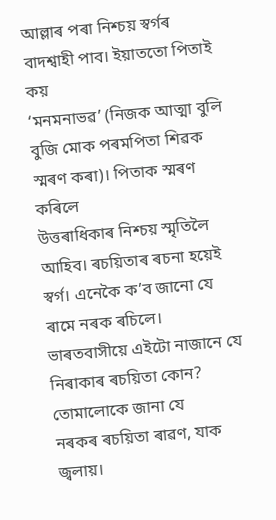আল্লাৰ পৰা নিশ্চয় স্বৰ্গৰ বাদশ্বাহী পাব। ইয়াততো পিতাই কয়
‘মনমনাভৱ’ (নিজক আত্মা বুলি বুজি মোক পৰমপিতা শিৱক স্মৰণ কৰা)। পিতাক স্মৰণ কৰিলে
উত্তৰাধিকাৰ নিশ্চয় স্মৃতিলৈ আহিব। ৰচয়িতাৰ ৰচনা হয়েই স্বর্গ। এনেকৈ ক’ব জানো যে
ৰামে নৰক ৰচিলে। ভাৰতবাসীয়ে এইটো নাজানে যে নিৰাকাৰ ৰচয়িতা কোন? তোমালোকে জানা যে
নৰকৰ ৰচয়িতা ৰাৱণ, যাক জ্বলায়।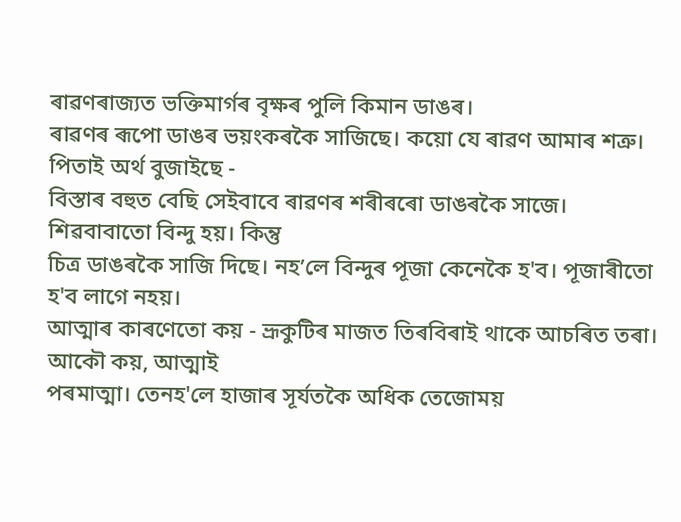ৰাৱণৰাজ্যত ভক্তিমাৰ্গৰ বৃক্ষৰ পুলি কিমান ডাঙৰ।
ৰাৱণৰ ৰূপো ডাঙৰ ভয়ংকৰকৈ সাজিছে। কয়ো যে ৰাৱণ আমাৰ শত্ৰু। পিতাই অৰ্থ বুজাইছে -
বিস্তাৰ বহুত বেছি সেইবাবে ৰাৱণৰ শৰীৰৰো ডাঙৰকৈ সাজে। শিৱবাবাতো বিন্দু হয়। কিন্তু
চিত্ৰ ডাঙৰকৈ সাজি দিছে। নহ’লে বিন্দুৰ পূজা কেনেকৈ হ'ব। পূজাৰীতো হ'ব লাগে নহয়।
আত্মাৰ কাৰণেতো কয় - ভ্ৰূকুটিৰ মাজত তিৰবিৰাই থাকে আচৰিত তৰা। আকৌ কয়, আত্মাই
পৰমাত্মা। তেনহ'লে হাজাৰ সূৰ্যতকৈ অধিক তেজোময়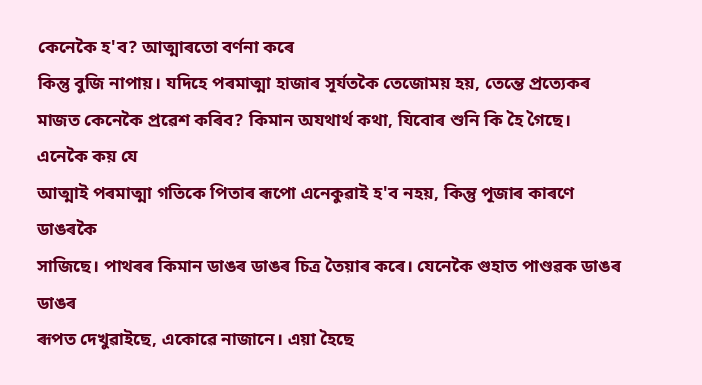কেনেকৈ হ'ব? আত্মাৰতো বৰ্ণনা কৰে
কিন্তু বুজি নাপায়। যদিহে পৰমাত্মা হাজাৰ সূৰ্যতকৈ তেজোময় হয়, তেন্তে প্ৰত্যেকৰ
মাজত কেনেকৈ প্ৰৱেশ কৰিব? কিমান অযথাৰ্থ কথা, যিবোৰ শুনি কি হৈ গৈছে। এনেকৈ কয় যে
আত্মাই পৰমাত্মা গতিকে পিতাৰ ৰূপো এনেকুৱাই হ'ব নহয়, কিন্তু পূজাৰ কাৰণে ডাঙৰকৈ
সাজিছে। পাথৰৰ কিমান ডাঙৰ ডাঙৰ চিত্ৰ তৈয়াৰ কৰে। যেনেকৈ গুহাত পাণ্ডৱক ডাঙৰ ডাঙৰ
ৰূপত দেখুৱাইছে, একোৱে নাজানে। এয়া হৈছে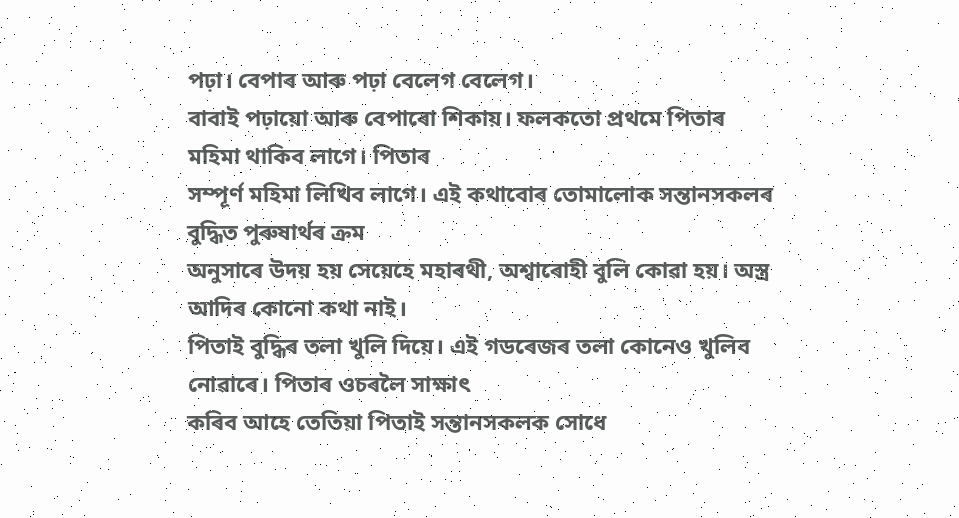পঢ়া। বেপাৰ আৰু পঢ়া বেলেগ বেলেগ।
বাবাই পঢ়ায়ো আৰু বেপাৰো শিকায়। ফলকতো প্ৰথমে পিতাৰ মহিমা থাকিব লাগে। পিতাৰ
সম্পূৰ্ণ মহিমা লিখিব লাগে। এই কথাবোৰ তোমালোক সন্তানসকলৰ বুদ্ধিত পুৰুষাৰ্থৰ ক্ৰম
অনুসাৰে উদয় হয় সেয়েহে মহাৰথী, অশ্বাৰোহী বুলি কোৱা হয়। অস্ত্ৰ আদিৰ কোনো কথা নাই।
পিতাই বুদ্ধিৰ তলা খুলি দিয়ে। এই গডৰেজৰ তলা কোনেও খুলিব নোৱাৰে। পিতাৰ ওচৰলৈ সাক্ষাৎ
কৰিব আহে তেতিয়া পিতাই সন্তানসকলক সোধে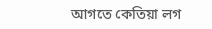আগতে কেতিয়া লগ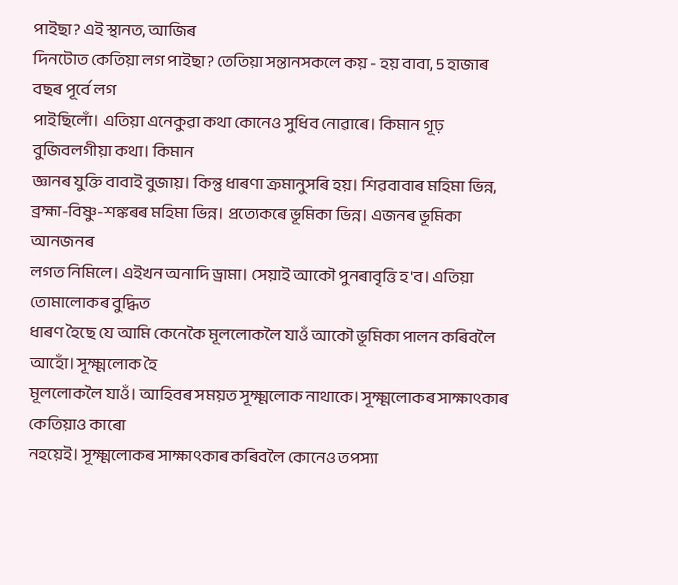পাইছা? এই স্থানত, আজিৰ
দিনটোত কেতিয়া লগ পাইছা? তেতিয়া সন্তানসকলে কয় - হয় বাবা, 5 হাজাৰ বছৰ পূৰ্বে লগ
পাইছিলোঁ। এতিয়া এনেকুৱা কথা কোনেও সুধিব নোৱাৰে। কিমান গূঢ় বুজিবলগীয়া কথা। কিমান
জ্ঞানৰ যুক্তি বাবাই বুজায়। কিন্তু ধাৰণা ক্ৰমানুসৰি হয়। শিৱবাবাৰ মহিমা ভিন্ন,
ব্ৰহ্মা-বিষ্ণু-শঙ্কৰৰ মহিমা ভিন্ন। প্ৰত্যেকৰে ভূমিকা ভিন্ন। এজনৰ ভূমিকা আনজনৰ
লগত নিমিলে। এইখন অনাদি ড্ৰামা। সেয়াই আকৌ পুনৰাবৃত্তি হ'ব। এতিয়া তোমালোকৰ বুদ্ধিত
ধাৰণ হৈছে যে আমি কেনেকৈ মূললোকলৈ যাওঁ আকৌ ভূমিকা পালন কৰিবলৈ আহোঁ। সূক্ষ্মলোক হৈ
মূললোকলৈ যাওঁ। আহিবৰ সময়ত সূক্ষ্মলোক নাথাকে। সূক্ষ্মলোকৰ সাক্ষাৎকাৰ কেতিয়াও কাৰো
নহয়েই। সূক্ষ্মলোকৰ সাক্ষাৎকাৰ কৰিবলৈ কোনেও তপস্যা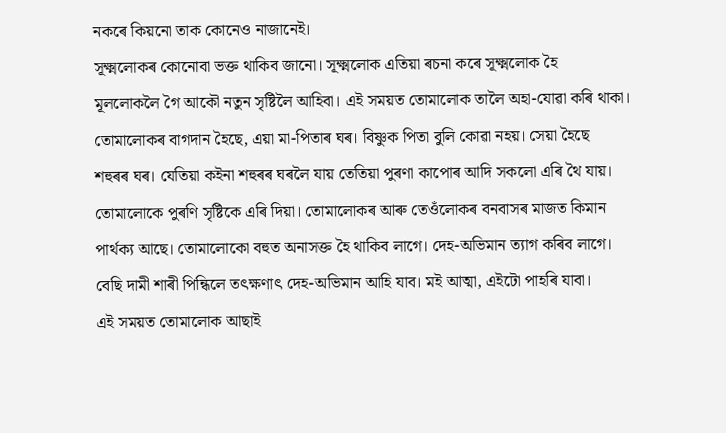নকৰে কিয়নো তাক কোনেও নাজানেই।
সূক্ষ্মলোকৰ কোনোবা ভক্ত থাকিব জানো। সূক্ষ্মলোক এতিয়া ৰচনা কৰে সূক্ষ্মলোক হৈ
মূললোকলৈ গৈ আকৌ নতুন সৃষ্টিলৈ আহিবা। এই সময়ত তোমালোক তালৈ অহা-যোৱা কৰি থাকা।
তোমালোকৰ বাগদান হৈছে, এয়া মা-পিতাৰ ঘৰ। বিষ্ণুক পিতা বুলি কোৱা নহয়। সেয়া হৈছে
শহুৰৰ ঘৰ। যেতিয়া কইনা শহুৰৰ ঘৰলৈ যায় তেতিয়া পুৰণা কাপোৰ আদি সকলো এৰি থৈ যায়।
তোমালোকে পুৰণি সৃষ্টিকে এৰি দিয়া। তোমালোকৰ আৰু তেওঁলোকৰ বনবাসৰ মাজত কিমান
পাৰ্থক্য আছে। তোমালোকো বহুত অনাসক্ত হৈ থাকিব লাগে। দেহ-অভিমান ত্যাগ কৰিব লাগে।
বেছি দামী শাৰী পিন্ধিলে তৎক্ষণাৎ দেহ-অভিমান আহি যাব। মই আত্মা, এইটো পাহৰি যাবা।
এই সময়ত তোমালোক আছাই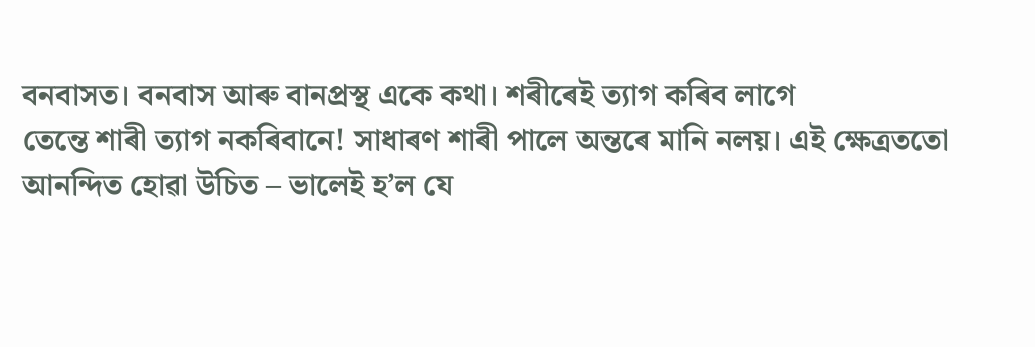বনবাসত। বনবাস আৰু বানপ্ৰস্থ একে কথা। শৰীৰেই ত্যাগ কৰিব লাগে
তেন্তে শাৰী ত্যাগ নকৰিবানে! সাধাৰণ শাৰী পালে অন্তৰে মানি নলয়। এই ক্ষেত্ৰততো
আনন্দিত হোৱা উচিত – ভালেই হ’ল যে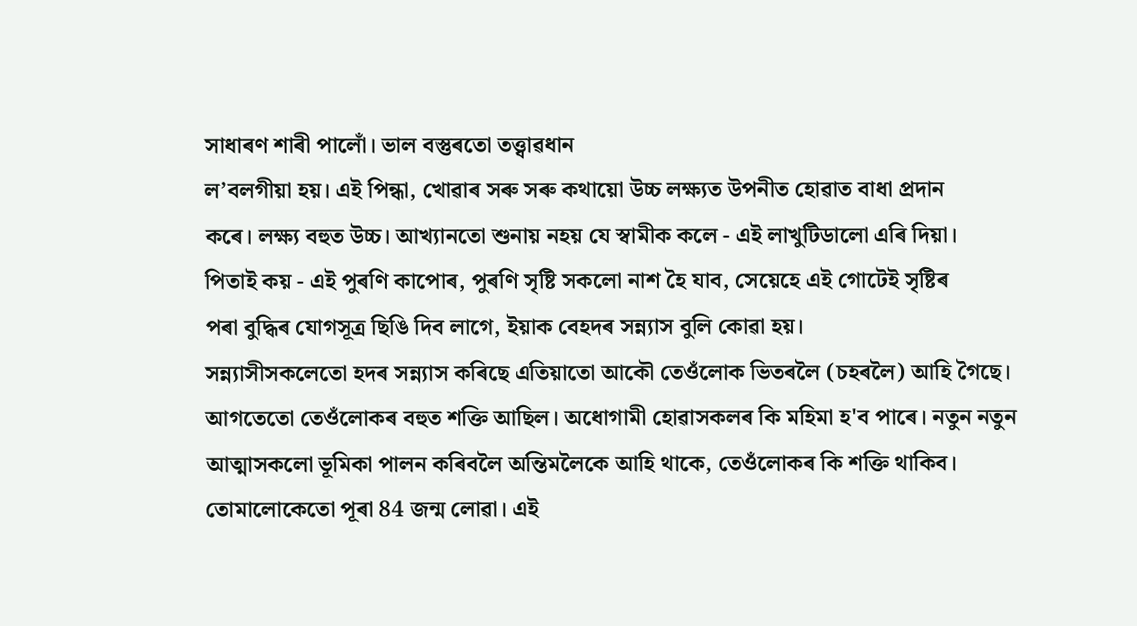সাধাৰণ শাৰী পালোঁ। ভাল বস্তুৰতো তত্ত্বাৱধান
ল’বলগীয়া হয়। এই পিন্ধা, খোৱাৰ সৰু সৰু কথায়ো উচ্চ লক্ষ্যত উপনীত হোৱাত বাধা প্ৰদান
কৰে। লক্ষ্য বহুত উচ্চ। আখ্যানতো শুনায় নহয় যে স্বামীক কলে - এই লাখুটিডালো এৰি দিয়া।
পিতাই কয় - এই পুৰণি কাপোৰ, পুৰণি সৃষ্টি সকলো নাশ হৈ যাব, সেয়েহে এই গোটেই সৃষ্টিৰ
পৰা বুদ্ধিৰ যোগসূত্ৰ ছিঙি দিব লাগে, ইয়াক বেহদৰ সন্ন্যাস বুলি কোৱা হয়।
সন্ন্যাসীসকলেতো হদৰ সন্ন্যাস কৰিছে এতিয়াতো আকৌ তেওঁলোক ভিতৰলৈ (চহৰলৈ) আহি গৈছে।
আগতেতো তেওঁলোকৰ বহুত শক্তি আছিল। অধোগামী হোৱাসকলৰ কি মহিমা হ'ব পাৰে। নতুন নতুন
আত্মাসকলো ভূমিকা পালন কৰিবলৈ অন্তিমলৈকে আহি থাকে, তেওঁলোকৰ কি শক্তি থাকিব।
তোমালোকেতো পূৰা 84 জন্ম লোৱা। এই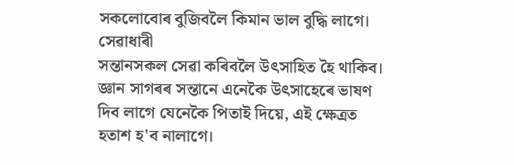সকলোবোৰ বুজিবলৈ কিমান ভাল বুদ্ধি লাগে। সেৱাধাৰী
সন্তানসকল সেৱা কৰিবলৈ উৎসাহিত হৈ থাকিব। জ্ঞান সাগৰৰ সন্তানে এনেকৈ উৎসাহেৰে ভাষণ
দিব লাগে যেনেকৈ পিতাই দিয়ে, এই ক্ষেত্ৰত হতাশ হ'ব নালাগে।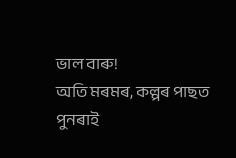ভাল বাৰু!
অতি মৰমৰ, কল্পৰ পাছত
পুনৰাই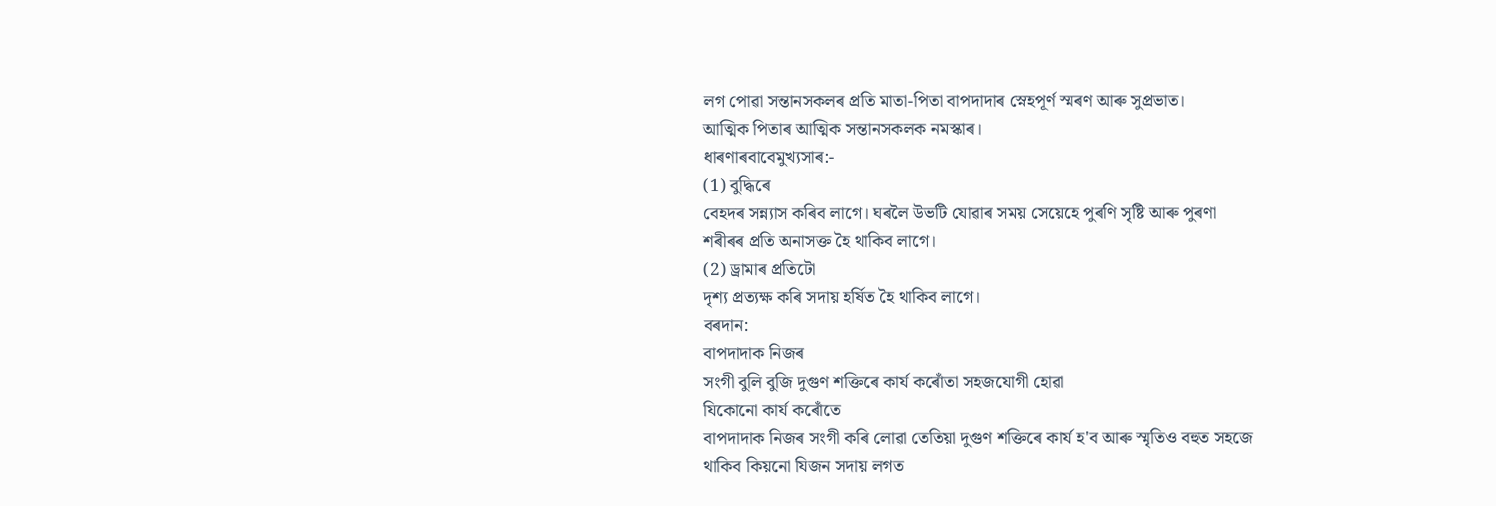লগ পোৱা সন্তানসকলৰ প্ৰতি মাতা-পিতা বাপদাদাৰ স্নেহপূৰ্ণ স্মৰণ আৰু সুপ্ৰভাত।
আত্মিক পিতাৰ আত্মিক সন্তানসকলক নমস্কাৰ।
ধাৰণাৰবাবেমুখ্যসাৰ:-
(1) বুদ্ধিৰে
বেহদৰ সন্ন্যাস কৰিব লাগে। ঘৰলৈ উভটি যোৱাৰ সময় সেয়েহে পুৰণি সৃষ্টি আৰু পুৰণা
শৰীৰৰ প্ৰতি অনাসক্ত হৈ থাকিব লাগে।
(2) ড্ৰামাৰ প্রতিটো
দৃশ্য প্ৰত্যক্ষ কৰি সদায় হৰ্ষিত হৈ থাকিব লাগে।
বৰদান:
বাপদাদাক নিজৰ
সংগী বুলি বুজি দুগুণ শক্তিৰে কাৰ্য কৰোঁতা সহজযোগী হোৱা
যিকোনো কাৰ্য কৰোঁতে
বাপদাদাক নিজৰ সংগী কৰি লোৱা তেতিয়া দুগুণ শক্তিৰে কাৰ্য হ'ব আৰু স্মৃতিও বহুত সহজে
থাকিব কিয়নো যিজন সদায় লগত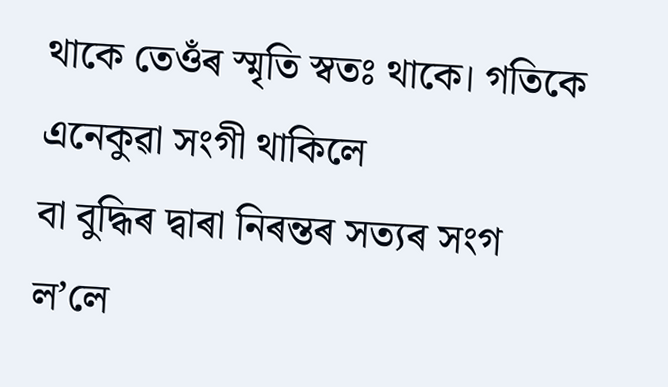থাকে তেওঁৰ স্মৃতি স্বতঃ থাকে। গতিকে এনেকুৱা সংগী থাকিলে
বা বুদ্ধিৰ দ্বাৰা নিৰন্তৰ সত্যৰ সংগ ল’লে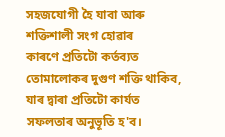সহজযোগী হৈ যাবা আৰু শক্তিশালী সংগ হোৱাৰ
কাৰণে প্ৰতিটো কৰ্তব্যত তোমালোকৰ দুগুণ শক্তি থাকিব, যাৰ দ্বাৰা প্ৰতিটো কাৰ্যত
সফলতাৰ অনুভূতি হ'ব।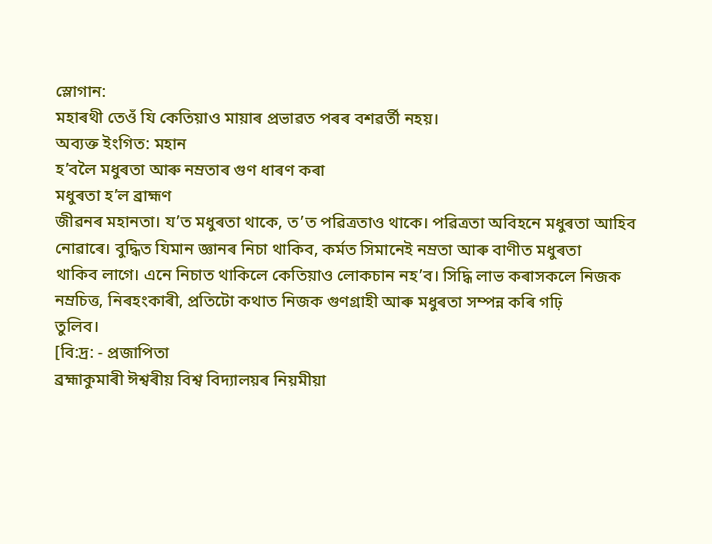স্লোগান:
মহাৰথী তেওঁ যি কেতিয়াও মায়াৰ প্ৰভাৱত পৰৰ বশৱৰ্তী নহয়।
অব্যক্ত ইংগিত: মহান
হ’বলৈ মধুৰতা আৰু নম্ৰতাৰ গুণ ধাৰণ কৰা
মধুৰতা হ’ল ব্ৰাহ্মণ
জীৱনৰ মহানতা। য’ত মধুৰতা থাকে, ত’ত পৱিত্ৰতাও থাকে। পৱিত্ৰতা অবিহনে মধুৰতা আহিব
নোৱাৰে। বুদ্ধিত যিমান জ্ঞানৰ নিচা থাকিব, কৰ্মত সিমানেই নম্ৰতা আৰু বাণীত মধুৰতা
থাকিব লাগে। এনে নিচাত থাকিলে কেতিয়াও লোকচান নহ’ব। সিদ্ধি লাভ কৰাসকলে নিজক
নম্ৰচিত্ত, নিৰহংকাৰী, প্ৰতিটো কথাত নিজক গুণগ্ৰাহী আৰু মধুৰতা সম্পন্ন কৰি গঢ়ি
তুলিব।
[বি:দ্ৰ: - প্ৰজাপিতা
ব্ৰহ্মাকুমাৰী ঈশ্বৰীয় বিশ্ব বিদ্যালয়ৰ নিয়মীয়া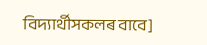বিদ্যাৰ্থীসকলৰ বাবে]